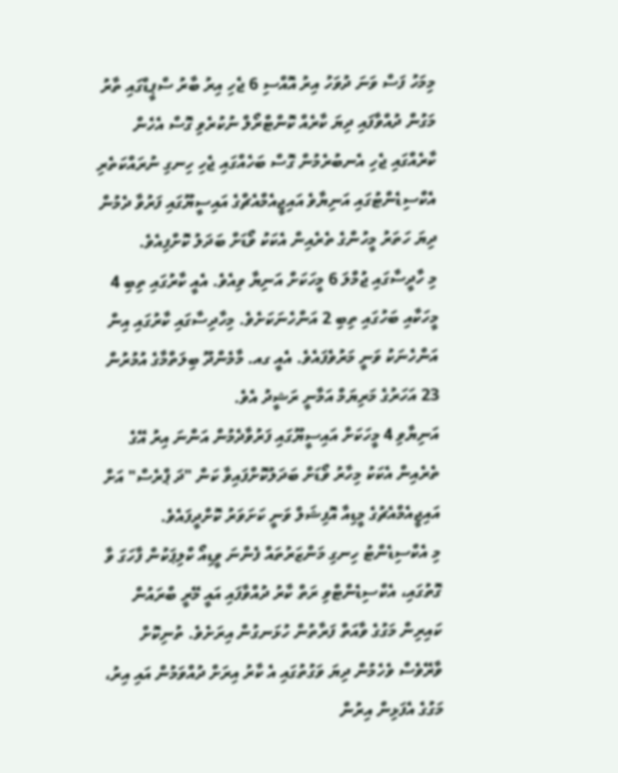މިމަހު ފަސް ވަނަ ދުވަހު އިރު އޮއްސި 6 ޖެހި އިރު ބާރު ސްޕީޑްގައި ތާރު މަގުން ދުއްވާފައި ދިޔަ ކާރެއް ކޮންޓްރޯލް ނުކުރެވި ގޮސް އެހެން ކާރެއްގައި ޖެހި އެނބުރެމުން ގޮސް ބަހެއްގައި ޖެހި ހިނގި ނުރައްކަތެރި އެކްސިޑެންޓުގައި އަނިޔާވެ އައިޖީއެމްއެޗްގެ އައިސީޔޫގައި ފަރުވާ ދެމުން ދިޔަ ހަތަރު މީހުންގެ ތެރެއިން އެކަކު ވޯޑަށް ބަދަލު ކޮށްފިއެވެ.
މި ހާދީސާގައި ޖުމްލަ 6 މީހަކަށް އަނިޔާ ވިއެވެ. އެއީ ކާރުގައި ތިބި 4 މީހަކާއި ބަހުގައި ތިބި 2 އަންހެނަކަށެވެ. މިހާދިސާގައި ކާރުގައި އިން އަންހެނަކު ވަނީ މަރުވެފައެވެ. އެއީ ގއ. މާމެންދޫ ބިލަތްމާގެ އުމުރުން 23 އަހަރުގެ މަރިޔަމް އަމާނީ ރަޝީދު އެވެ.
އަނިޔާވި 4 މީހަކަށް އައިސީޔޫގައި ފަރުވާދެމުން އަންނަ އިރު އޭގެ ތެރެއިން އެކަކު މިހާރު ވޯޑަށް ބަދަލުކޮށްފައިވާ ކަން "ދަ ޕްރެސް" އަށް އައިޖީއެމްއެޗުގެ މީޑިއާ އޮފިޝަލް ވަނީ ކަށަވަރު ކޮށްދީފައެވެ.
މި އެކްސިޑެންޓު ހިނގި މަންޒަރުތައް ފެންނަ ވީޑިއޯ ކްލިޕަކުން ފާހަގަ ވާ ގޮތުގައި، އެކްސިޑެންޓްވި ރަތް ކާރު ދުއްވާފައި އައީ މޭރީ ބްރައުން ކައިރިން މަގުގެ ވާއަތް ފަރާތުން ހުޅަނގުން އިރަށެވެ. ތުނިކޮށް ވާރޭވެސް ވެހެމުން ދިޔަ ވަގުތުގައި އެ ކާރު އިރަށް ދުއްވަމުން އައި އިރު، މަގުގެ އެފަޅިން އިރުން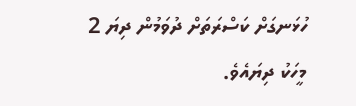ހުޅަނގަށް ކަސްރަތަށް ދުވަމުން ދިޔަ 2 މީހަކު ދިޔައެވެ.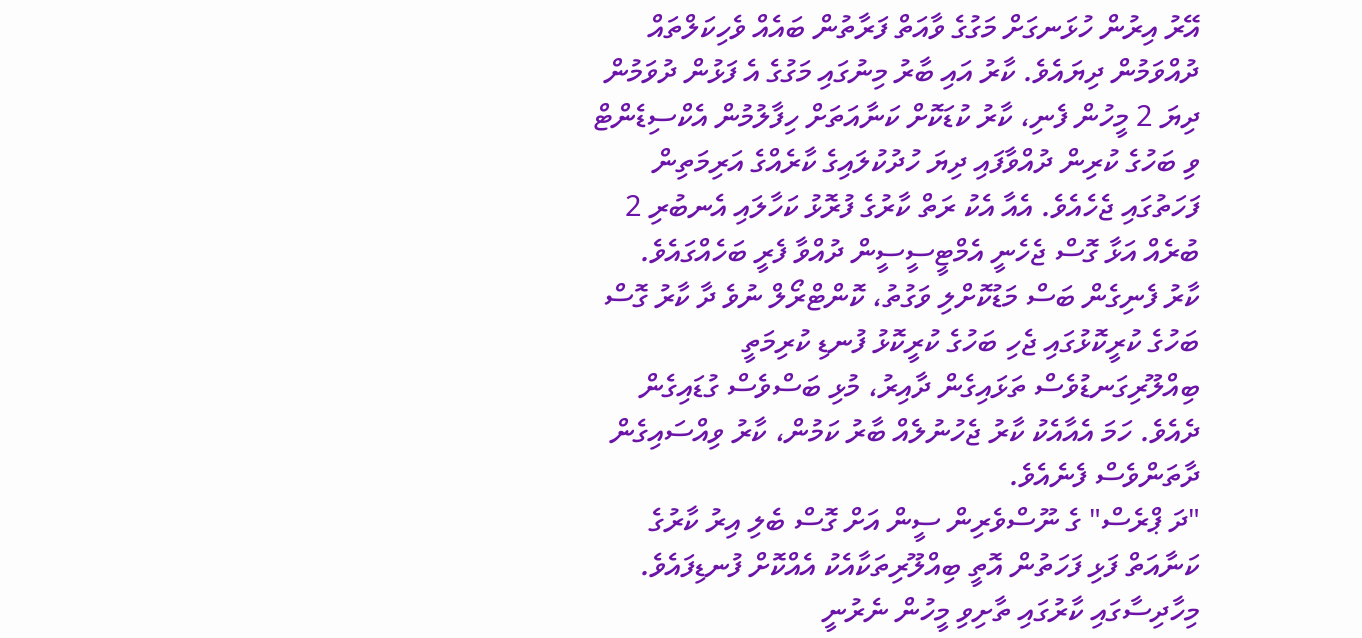އޭރު އިރުން ހުޅަނގަށް މަގުގެ ވާއަތް ފަރާތުން ބައެއް ވެހިކަލްތައް ދުއްވަމުން ދިޔައެވެ. ކާރު އައި ބާރު މިނުގައި މަގުގެ އެ ފަޅުން ދުވަމުން ދިޔަ 2 މީހުން ފެނި، ކާރު ކުޑަކޮށް ކަނާއަތަށް ހިފާލުމުން އެކްސިޑެންޓް ވި ބަހުގެ ކުރިން ދުއްވާފައި ދިޔަ ހުދުކުލައިގެ ކާރެއްގެ އަރިމަތިން ފަހަތުގައި ޖެހެއެވެ. އެއާ އެކު ރަތް ކާރުގެ ފުރޮޅު ކަހާލައި އެނބުރި 2 ބުރެއް އަޅާ ގޮސް ޖެހެނީ އެމްޓީސީސީން ދުއްވާ ފެރީ ބަހެއްގައެވެ.
ކާރު ފެނިގެން ބަސް މަޑުކޮށްލި ވަގުތު، ކޮންޓްރޯލް ނުވެ ދާ ކާރު ގޮސް ބަހުގެ ކުރީކޮޅުގައި ޖެހި ބަހުގެ ކުރީކޮޅު ފުނޑި ކުރިމަތީ ބިއްލޫރިގަނޑުވެސް ތަޅައިގެން ދާއިރު، މުޅި ބަސްވެސް ގުޑައިގެން ދެއެވެ. ހަމަ އެއާއެކު ކާރު ޖެހުނުލެއް ބާރު ކަމުން، ކާރު ވިއްސައިގެން ދާތަންވެސް ފެނެއެވެ.
"ދަ ޕްރެސް" ގެ ނޫސްވެރިން ސީން އަށް ގޮސް ބެލި އިރު ކާރުގެ ކަނާއަތް ފަޅި ފަހަތުން އޮތީ ބިއްލޫރިތަކާއެކު އެއްކޮށް ފުނޑިފައެވެ.
މިހާދިސާގައި ކާރުގައި ތާށިވި މީހުން ނެރުނީ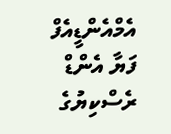އެމްއެންޑީއެފް ފަޔާ އެންޑް ރެސްކިޔުގެ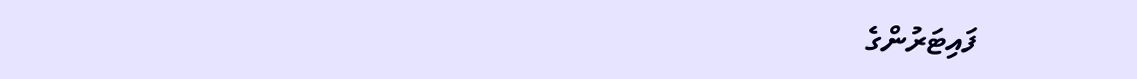ފައިޓަރުންގެ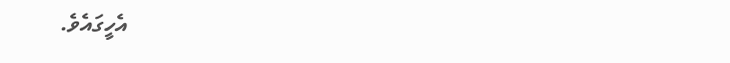އެހީގައެވެ.